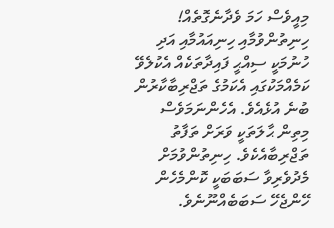މިއީވެސް ހަމަ ވެދާނެގޮތެއް!
ހިނިތުންވުމާއި ހިނިއައުމާއި އަދި ހުނުމަކީ ސިއްޙީ ފައިދާތަކެއް އެކުލެވޭ ކަމެއްމަކުގައި އެކަމުގެ ތަޖްރިބާކާރުން ބުނެ އުޅެއެވެ. އެހެންނަމަވެސް މިތިން ޙާލަތަކީ ވަރަށް ތަފާތު ތަޖްރިބާއެކެވެ. ހިނިތުންވުމަށް މެދުވެރިވާ ސަބަބަކީ ކޮންމެހެން ހޭންޖެހޭ ސަބަބެއްނޫނެވެ.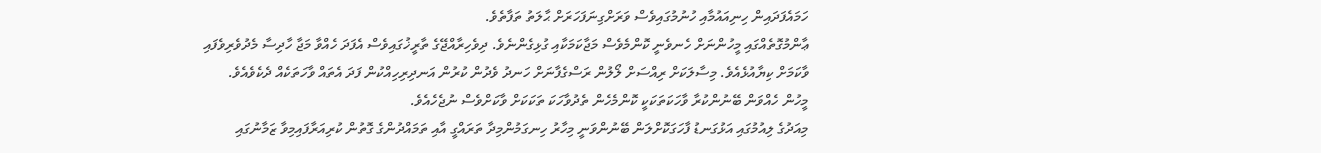ހަމައެފަދައިން ހިނިއައުމާއި ހުނުމުގައިވެސް ވަރަށްގިނަފަހަރަށް ޙާލަތު ތަފާތެވެ.
ޢާންމުގޮތެއްގައި މީހުންނަށް ހެނވެނީ ކޮންމެވެސް މަޖާކަމަކާއި ގުޅިގެންނެވެ. ދިވެހިރާއްޖޭގެ ތާރީޚުގައިވެސް އެފަދަ ހެއްވާ މަޖާ ހާދިސާ މެދުވެރިވެފައި ވާކަމަށް ކިޔާއުޅެއެވެ. މިސާލަކަށް ރިއްސަށް ލޯލުން ރަސްގެފާނަށް ހަނދު ވެދުން ކުރުން އަނދިރިހިއްކުން ފަދަ އެތައް ވާހަތަކެއް ދެކެވެއެވެ. މީހުން ހެއްވަން ބޭނުންކުރާ ވާހަކަތަކަކީ ކޮންމެހެން ތެދުވާހަކަ ތަކަކަށް ވާކަށްވެސް ނުޖެހެއެވެ.
މިއަދުގެ ލިއުމުގައި އަޅުގަނޑު ފާހަގަކޮށްލަން ބޭނުންވަނީ މިހާރު ހިނގަމުންމިދާ ތަރައްގީ އާއި ތަމައްދުންގެ ގޮތުން ކުރިއަރާފައިމިވާ ޒަމާނުގައި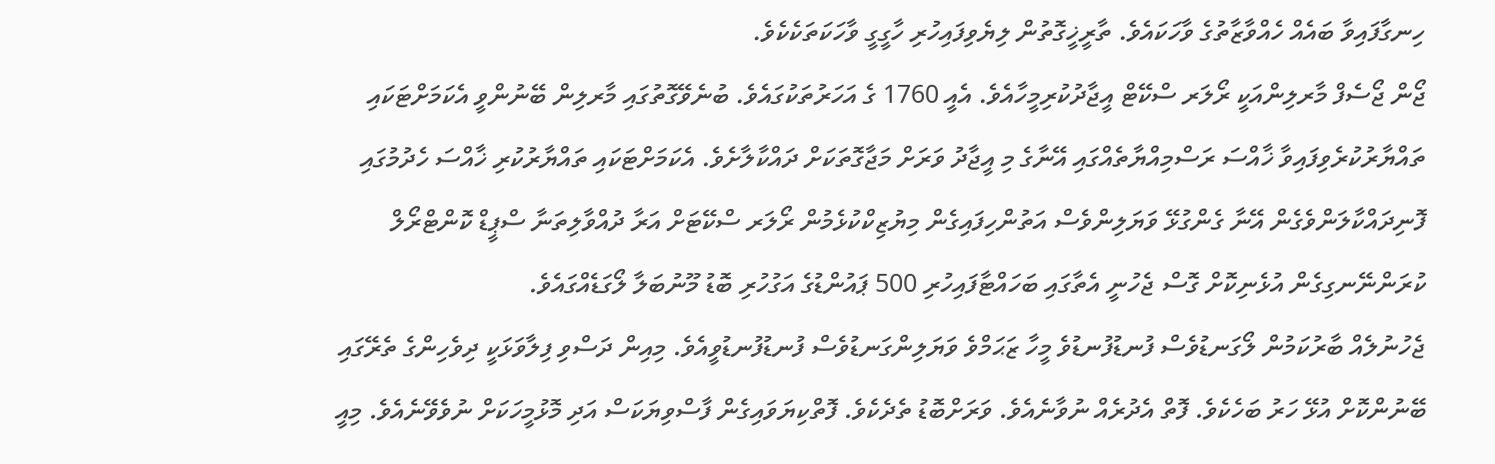ހިނގާފައިވާ ބައެއް ހެއްވާޒާތުގެ ވާހަކައެވެ. ތާރީޚީގޮތުން ލިޔެވިފައިހުރި ހާގީގީ ވާހަކަތަކެކެވެ.
ޖޯން ޖޯސެފް މާރލިންއަކީ ރޯލަރ ސްކޭޓް އީޖާދުކުރިމީހާއެވެ. އެއީ 1760 ގެ އަހަރުތަކުގައެވެ. ބުނެވޭގޮތުގައި މާރލިން ބޭނުންވީ އެކަމަށްޓަކައި ތައްޔާރުކުރެވިފައިވާ ޚާއްސަ ރަސްމިއްޔާތެއްގައި އޭނާގެ މި އީޖާދު ވަރަށް މަޖާގޮތަކަށް ދައްކާލާށެވެ. އެކަމަށްޓަކައި ތައްޔާރުކުރި ޚާއްސަ ހެދުމުގައި ފޮނިދައްކާލަންވެގެން އޭނާ ގެންގުޅޭ ވަޔަލިންވެސް އަތުންހިފައިގެން މިޔުޒިކްކުޅެމުން ރޯލަރ ސްކޭޓަށް އަރާ ދުއްވާލިތަނާ ސްޕީޑް ކޮންޓްރޯލް ކުރަންނޭނގިގެން އުޅެނިކޮށް ގޮސް ޖެހުނީ އެތާގައި ބަހައްޓާފައިހުރި 500 ޕައުންޑުގެ އަގުހުރި ބޮޑު މޫނުބަލާ ލޯގަޑެއްގައެވެ.
ޖެހުނުލެއް ބާރުކަމުން ލޯގަނޑުވެސް ފުނޑުފުނޑުވެ މީހާ ޒަޙަމްވެ ވަޔަލިންގަނޑުވެސް ފުނޑުފުނޑުވީއެވެ. މިއިން ދަސްވި ފިލާވަޅަކީ ދިވެހިންގެ ތެރޭގައި ބޭނުންކޮށް އުޅޭ ހަރު ބަހެކެވެ. ފޮތް އެދުރެއް ނުވާނެއެވެ. ވަރަށްބޮޑު ތެދެކެވެ. ފޮތްކިޔަވައިގެން ފާސްވިޔަކަސް އަދި މޮޅުމީހަކަށް ނުވެވޭނެއެވެ. މިއީ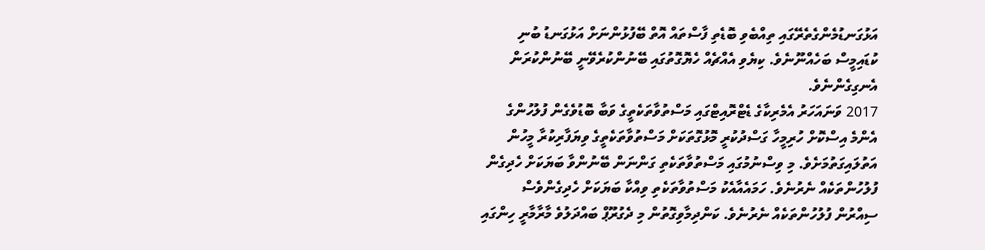އަޅުގަނޑުމެންގެތެރޭގައި ތިއްބެވި ބޮޑެތި ފާސްތައް އޮތް ބޭފުޅުންނަށް އަޅުގަނޑު ބުނި ކުޑައިމީސް ބަހެއްނޫނެވެ. ކިޔެވި އެއްޗެއް ހެޔޮގޮތުގައި ބޭނުންކުރެވޭނީ ބޭނުންކުރަން އެނގިގެންނެވެ.
2017 ވަނައަހަރު އެމެރިކާގެ ޑެޓްރޮއިޓްގައި މަސްތުވާތަކެތީގެ ވަބާ ބޮޑުވެގެން ފުލުހުންގެ އެންމެ އިސްކޮށް ހުރިމީހާ ގަސްދުކުރީ މޮޅުގޮތަކަށް މަސްތުވާތަކެތީގެ ވިޔަފާރިކުރާ މީހުން އަތުލައިގަތުމަށެވެ. މި ވިސްނުމުގައި މަސްތުވާތަކެތި ގަންނަން ބޭނުންވާ ބަޔަކަށް ހެދިގެން ފުލުހުންތަކެއް ނެރުނެވެ. ހަމައެއާއެކު މަސްތުވާތަކެތި ވިއްކާ ބަޔަކަށް ހެދިގެންވެސް ސިއްރުން ފުލުހުންތަކެއް ނެރުނެވެ. ކަންދިމާވިގޮތުން މި ދެގުރޫޕް ބައްދަލުވެ މާރާމާރީ ހިންގައި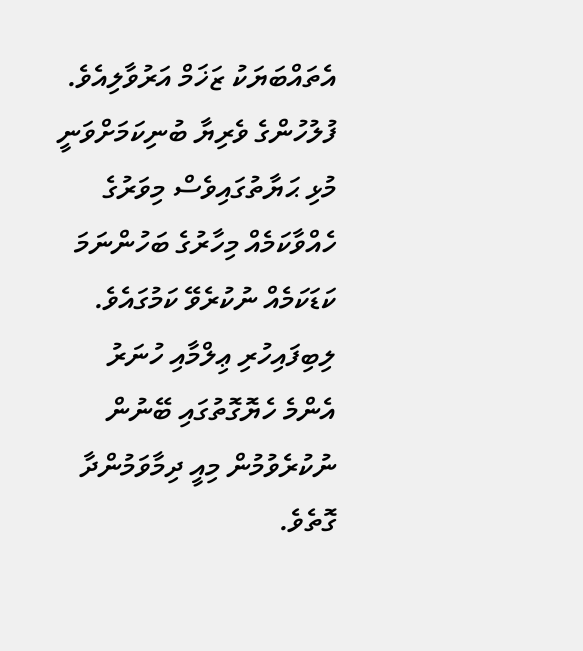އެތައްބަޔަކު ޒަޚަމް އަރުވާލިއެވެ. ފުލުހުންގެ ވެރިޔާ ބުނިކަމަށްވަނީ މުޅި ޙަޔާތުގައިވެސް މިވަރުގެ ހެއްވާކަމެއް މިހާރުގެ ބަހުންނަމަ ކަޑަކަމެއް ނުކުރެވޭ ކަމުގައެވެ. ލިބިފައިހުރި ޢިލްމާއި ހުނަރު އެންމެ ހެޔޮގޮތުގައި ބޭނުން ނުކުރެވުމުން މިއީ ދިމާވަމުންދާ ގޮތެވެ.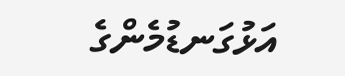އަޅުގަނޑުމެންގެ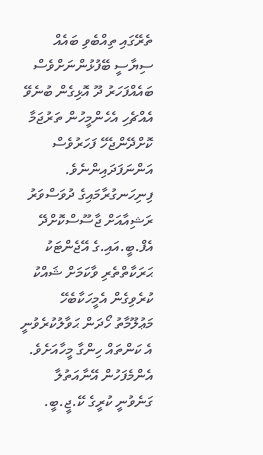ތެރޭގައި ތިއްބެވި ބައެއް ސިޔާސީ ބޭފުޅުންނަށްވެސް ބައެއްފަހަރު ދޫ އޮޅިގެން ބުނެވޭ އެއްޗެހި އެހެންމީހުން ތަރުޖަމާ ކޮށްދޭންޖެހޭ ފަހަރުވެސް އަންނަފަދައިންނެވެ.
ފިނިހަނގުރާމައިގެ ދުވަސްވަރު ރަޝިއާއަށް ޖާސޫސްކޮށްދޭ އެފް.ބީ.އައި.ގެ އޭޖެންޓަކު ޙަރަކާތްތެރި ވާކަމަށް ޝައްކު ކުރެވިގެން އެމީހަކާބެހޭ މަޢުލޫމާތު ހޯދަން ޙަވާލުކުރެވުނީ އެ ކަންތައް ހިންގާ މީހާއަށެވެ. އެންމެފަހުން އޭނާއަތުލާ ގަނެވުނީ ކުރީގެ ކޭ.ޖީ.ބީ.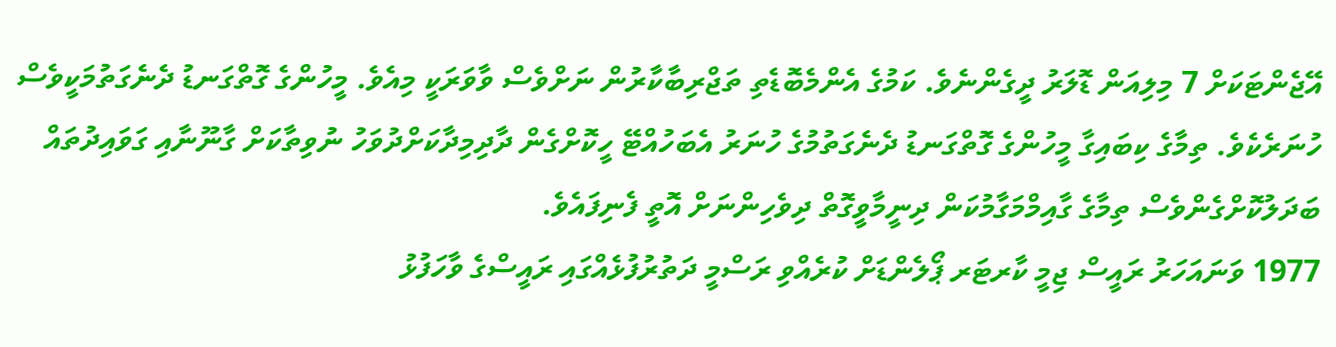އޭޖެންޓަކަށް 7 މިލިއަން ޑޮލަރު ދީގެންނެވެ. ކަމުގެ އެންމެބޮޑެތި ތަޖްރިބާކާރުން ނަށްވެސް ވާވަރަކީ މިއެވެ. މީހުންގެ ގޮތްގަނޑު ދެނެގަތުމަކީވެސް ހުނަރެކެވެ. ތިމާގެ ކިބައިގާ މީހުންގެ ގޮތްގަނޑު ދެނެގަތުމުގެ ހުނަރު އެބަހުއްޓޭ ހީކޮށްގެން ދާދިމިދާކަށްދުވަހު ނުވިތާކަށް ގާނޫނާއި ގަވައިދުތައް ބަދަލުކޮށްގެންވެސް ތިމާގެ ގާއިމްމަގާމުކަން ދިނީމާވީގޮތް ދިވެހިންނަށް އޮތީ ފެނިފައެވެ.
1977 ވަނައަހަރު ރައީސް ޖިމީ ކާރޓަރ ޕޯލެންޑަށް ކުރެއްވި ރަސްމީ ދަތުރުފުޅެއްގައި ރައީސްގެ ވާހަފުޅު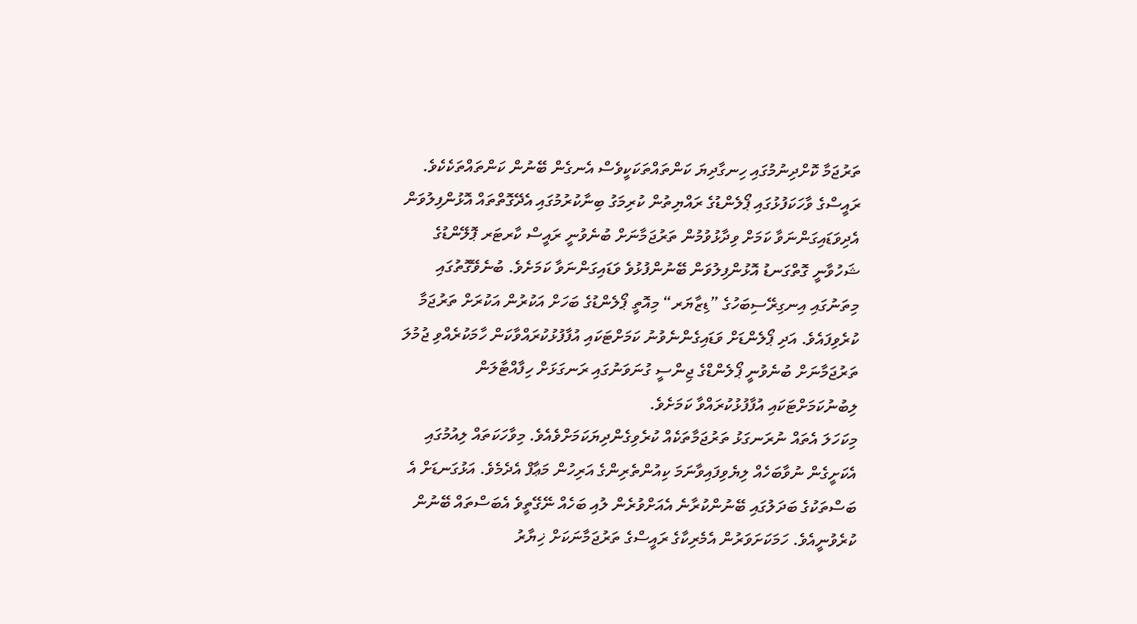ތަރުޖަމާ ކޮށްދިނުމުގައި ހިނގާދިޔަ ކަންތައްތަކަކީވެސް އެނގެން ބޭނުން ކަންތައްތަކެކެވެ. ރައީސްގެ ވާހަކަފުޅުގައި ޕޯލެންޑުގެ ރައްޔިތުން ކުރިމަގު ބިނާކުރުމުގައި އެދޭގޮތްތައް އޮޅުންފިލުވަން އެދިވަޑައިގަންނަވާ ކަމަށް ވިދާޅުވުމުން ތަރުޖަމާނަށް ބުނެވުނީ ރައީސް ކާރޓަރ ޕޮލޭންޑުގެ ޝަހުވާނީ ގޮތްގަނޑު އޮޅުންފިލުވަން ބޭނުންފުޅުވެ ވަޑައިގަންނަވާ ކަމަށެވެ. ބުނެވޭގޮތުގައި މިތަނުގައި އިނގިރޭސިބަހުގެ ”ޑިޒާޔަރ“ މިއޮތީ ޕޯލެންޑުގެ ބަހަށް އަކުރުން އަކުރަށް ތަރުޖަމާ ކުރެވިފައެވެ. އަދި ޕޯލެންޑަށް ވަޑައިގެންނެވުނު ކަމަށްޓަކައި އުފާފުޅުކުރައްވާކަން ހާމަކުރެއްވި ޖުމުލަ ތަރުޖަމާނަށް ބުނެވުނީ ޕޯލެންޑްގެ ޖިންސީ ގުނަވަނުގައި ރަނގަޅަށް ހިފާއްޓާލަން ލިބުނުކަމަށްޓަކައި އުފާފުޅުކުރައްވާ ކަމަށެވެ.
މިކަހަލަ އެތައް ނުރަނގަޅު ތަރުޖަމާތަކެއް ކުރެވިގެންދިޔަކަމަށްވެއެވެ. މިވާހަކަތައް ލިއުމުގައި އެކަށީގެން ނުވާބަހެއް ލިޔެވިފައިވާނަމަ ކިއުންތެރިންގެ އަރިހުން މަޢާފް އެދެމެވެ. އަޅުގަނޑަށް އެ ބަސްތަކުގެ ބަދަލުގައި ބޭނުންކުރާނެ އެއަށްވުރެން ލުއި ބަހެއް ނޭގޭތީވެ އެބަސްތައް ބޭނުން ކުރެވުނީއެވެ. ހަމަކަށަވަރުން އެމެރިކާގެ ރައީސްގެ ތަރުޖަމާނަކަށް ޚިޔާރު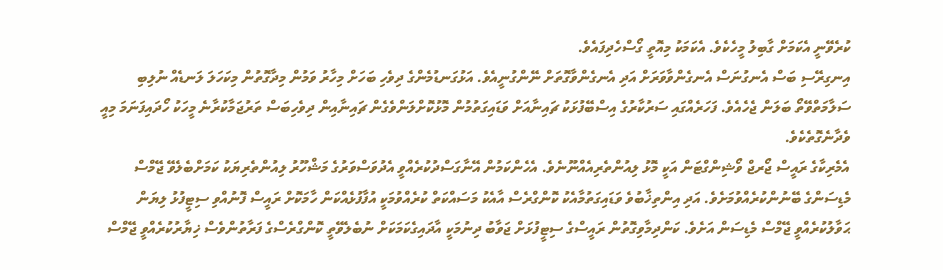ކުރެވޭނީ އެކަމަށް ގާބިލު މީހެކެވެ. އެކަމަކު މިއޮތީ ގޯސްހެދިފައެވެ.
އިނގިރޭސި ބަސް އެނގުނަސް އެނގެންވާވަރަށް އަދި އެނގެންވާގޮތަށް ނޭންގުނީއެވެ. އަޅުގަނޑުމެންގެ ދިވެހި ބަހަށް މިހާރު ވަމުން މިދާގޮތުން މިކަހަލަ ލަނޑެއް ނުލިބި ސަލާމަތްވޭތޯ ބަލަން ޖެހެއެވެ. ފަހަރެއްގައި ސަރުކާރުގެ އިސްބޭފުޅަކު ޗައިނާއަށް ވަޑައިގަތުމުން މޮޅުކޮށްލަންވެގެން ޗައިނާއިން ދިވެހިބަސް ތަރުޖަމާކުރާނެ މީހަކު ހޯދައިފަނަމަ މިއީ ވެދާނެގޮތެކެވެ.
އެމެރިކާގެ ރައީސް ޖޯރޖް ވޯޝިންގްޓަން އަކީ މޮޅު ލިއުންތެރިއެއްނޫނެވެ. އެހެންކަމުން އޭނާގަސްދުކުރެއްވީ އެދުވަސްވަރުގެ މަޝްހޫރު ލިއުންތެރިޔަކު ކަމަށްބެލެވޭ ޖޭމްސް މެޑިސަންގެ ބޭނުންކުރެއްވުމަށެވެ. އަދި އިންތިޚާބުވެ ވަޑައިގަތުމާއެކު ކޮންގްރެސް އާއެކު މަސައްކަތް ކުރެއްވުމަކީ އުފާފުޅެއްކަން ހާމަކޮށް ރައީސް ފޮނުއްވި ސިޓީފުޅު ލިޔަން ޙަވާލުކުރެއްވީ ޖޭމްސް މެޑިސަން އަށެވެ. ކަންދިމާވިގޮތުން ރައީސްގެ ސިޓީފުޅަށް ޖަވާބު ދިނުމަކީ އާދައިގެކަމަކަށް ނުބެލެވޭތީ ކޮންގްރެސްގެ ފަރާތުންވެސް ޚިޔާރުކުރެއްވީ ޖޭމްސް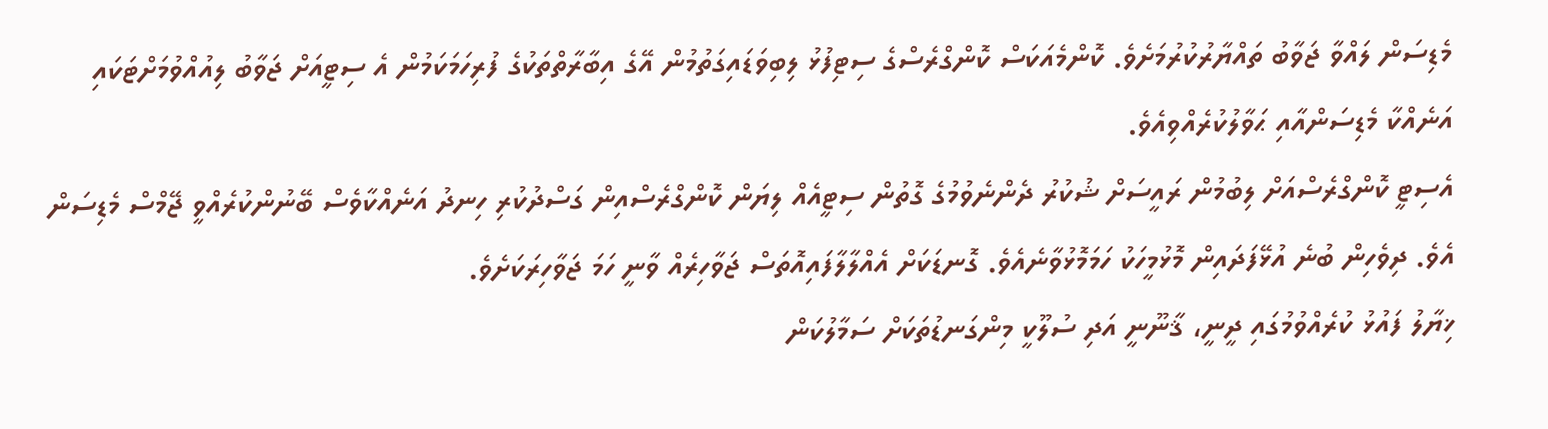މެޑިސަން ލައްވާ ޖަވާބު ތައްޔާރުކުރުމަށެވެ. ކޮންމެއަކަސް ކޮންގްރެސްގެ ސިޓިފުޅު ލިބިވަޑައިގަތުމުން އޭގެ އިބާރާތްތަކުގެ ފުރިހަމަކަމުން އެ ސިޓީއަށް ޖަވާބު ލިއުއްވުމަށްޓަކައި އަނެއްކާ މެޑިސަންއާއި ޙަވާލުކުރެއްވިއެވެ.
އެސިޓީ ކޮންގްރެސްއަށް ލިބުމުން ރައީސަށް ޝުކުރު ދެންނެވުމުގެ ގޮތުން ސިޓީއެއް ލިޔަން ކޮންގްރެސްއިން ގަސްދުކުރި ހިނދު އަނެއްކާވެސް ބޭނުންކުރެއްވީ ޖޭމްސް މެޑިސަން އެވެ. ދިވެހިން ބުނެ އުޅޭފަދައިން މޮޅުމީހަކު ހަމަމޮޅުވާނެއެވެ. ގޮނޑަކަށް އެއްލާލާފައިއޮތަސް ޖަވާހިރެއް ވާނީ ހަމަ ޖަވާހިރަކަށެވެ.
ޚިޔާލު ފައުޅު ކުރެއްވުމުގައި ދީނީ، ޤާނޫނީ އަދި ސުލޫކީ މިންގަނޑުތަކަށް ސަމާލުކަން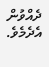ދެއްވުން އެދެމެވެ.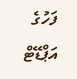ފަހުގެ އަޕްޑޭޓް